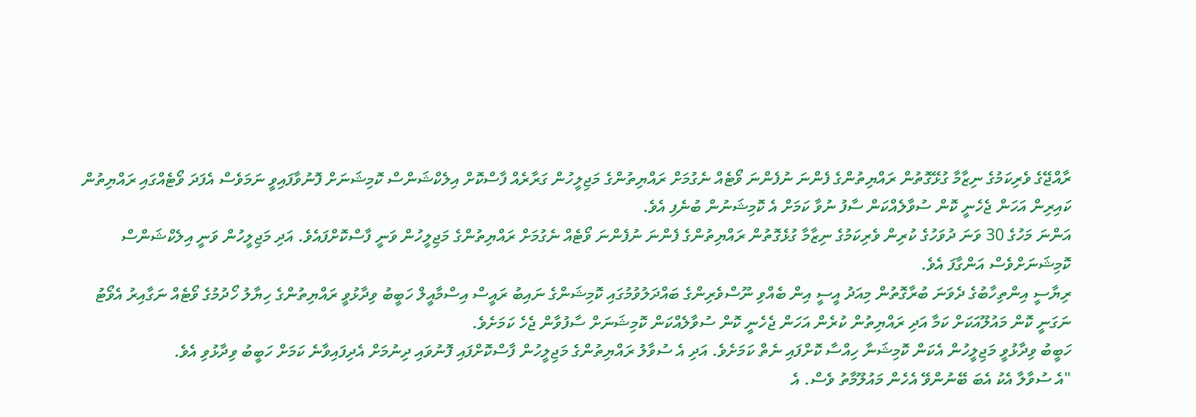ރާއްޖޭގެ ވެރިކަމުގެ ނިޒާމާ ގުޅޭގޮތުން ރައްޔިތުންގެ ފެންނަ ނުފެންނަ ވޯޓެއް ނެގުމަށް ރައްޔިތުންގެ މަޖިލީހުން ގަރާރެއް ފާސްކޮށް އިލެކްޝަންސް ކޮމިޝަނަށް ފޮނުވާފައިވީ ނަމަވެސް އެފަދަ ވޯޓެއްގައި ރައްޔިތުން ކައިރިން އަހަން ޖެހެނީ ކޮން ސުވާލެއްކަން ސާފު ނުވާ ކަމަށް އެ ކޮމިޝަނުން ބުނެފި އެވެ.
އަންނަ މަހުގެ 30 ވަނަ ދުވަހުގެ ކުރިން ވެރިކަމުގެ ނިޒާމާ ގުޅެގޮތުން ރައްޔިތުންގެ ފެންނަ ނުފެންނަ ވޯޓެއް ނެގުމަށް ރައްޔިތުންގެ މަޖިލީހުން ވަނީ ފާސްކޮށްފައެވެ. އަދި މަޖިލީހުން ވަނީ އިލެކްޝަންސް ކޮމިޝަނަށްވެސް އަންގާފަ އެވެ.
ރިޔާސީ އިންތިހާބުގެ ދެވަނަ ބުރާގޮތުން މިއަދު އީސީ އިން ބެއްވި ނޫސްވެރިންގެ ބައްދަލުވުމުގައި ކޮމިޝަންގެ ނައިބު ރައީސް އިސްމާއީލް ހަބީބު ވިދާޅުވީ ރައްޔިތުންގެ ހިޔާލު ހޯދުމުގެ ވޯޓެއް ނަގާއިރު އެވޯޓު ނަގަނީ ކޮން މައުލޫއަކަށް ކަމާ އަދި ރައްޔިތުން ކުރެން އަހަން ޖެހެނީ ކޮން ސުވާލެއްކަން ކޮމިޝަނަށް ސާފުވާން ޖެހެ ކަމަށެވެ.
ހަބީބު ވިދާޅުވީ މަޖިލީހުން އެކަން ކޮމިޝަނާ ހިއްސާ ކޮށްފައި ނެތް ކަމަށެވެ. އަދި އެ ސުވާލު ރައްޔިތުންގެ މަޖިލީހުން ފާސްކޮށްފައި ފޮނުވައި ދިނުމަށް އެދިފައިވާނެ ކަމަށް ހަބީބު ވިދާޅުވި އެވެ.
"އެ ސުވާލާ އެކު އެބަ ބޭނުންވޭ އެހެން މައުލޫމާތު ވެސް. އެ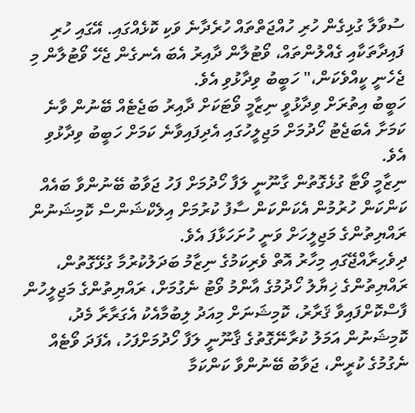ސުވާލާ ގުޅިގެން ހުރި ހުއްޖަތްތައް ހުރެދާނެ ވަކި ކޮޅެއްގައި. އޭގައި ހުރި ފައިދާތަކާއި ގެއްލުންތައް، ވޯޓުލާން ދާއިރު އެބަ އެނގެން ޖެހޭ ވޯޓުލާން މި ޖެހެނީ ކީއްވެކަން،" ހަބީބު ވިދާޅުވި އެވެ.
ހަބީބު އިތުރަށް ވިދާޅުވީ ނިޒާމީ ވޯޓަކަށް ދާއިރު ބަޖެޓެއް ބޭނުން ވާނެ ކަމަށާ އެބަޖެޓު ހޯދުމަށް މަޖިލީހުގައި އެދިފައިވާނެ ކަމަށް ހަބީބު ވިދާޅުވި އެވެ.
ނިޒާމީ ވޯޓާ ގުޅެގޮތުން ގާނޫނީ ލަފާ ހޯދުމަށް ފަހު ޖަވާބު ބޭނުންވާ ބައެއް ކަންކަން ހުރުމުން އެކަންކަން ސާފު ކުރުމަށް އިލެކްޝަންސް ކޮމިޝަނުން ރައްޔިތުންގެ މަޖިލީހަށް ވަނީ ހުށަހަޅާފަ އެވެ.
ދިވެހިރާއްޖޭގައި މިހާރު އޮތް ވެރިކަމުގެ ނިޒާމު ބަދަލުކުރުމާ ގުޅޭގޮތުން، ރައްޔިތުންގެ ޚިޔާލު ހޯދުމުގެ އާންމު ވޯޓު ނެގުމަށް، ރައްޔިތުންގެ މަޖިލީހުން ފާސްކޮށްފައިވާ ޤަރާރު، ކޮމިޝަނަށް މިއަދު ލިބުމާއެކު އެގަރާރާ މެދު، ކޮމިޝަނުން އަމަލު ކުރާނޭގޮތުގެ ޤާނޫނީ ލަފާ ހޯދުމަށްފަހު، އެފަދަ ވޯޓެއް ނެގުމުގެ ކުރީން، ޖަވާބު ބޭނުންވާ ކަންކަމާ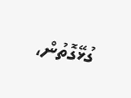ގުޅޭގޮތުން،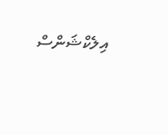އިލެކްޝަންސް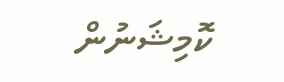ކޮމިޝަނުން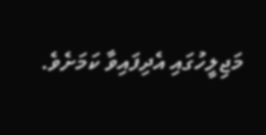މަޖިލީހުގައި އެދިފައިވާ ކަމަށެވެ.